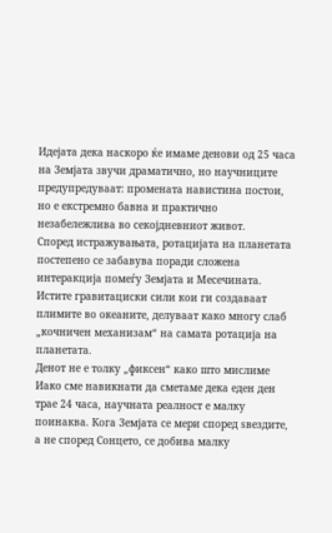Идејата дека наскоро ќе имаме денови од 25 часа на Земјата звучи драматично, но научниците предупредуваат: промената навистина постои, но е екстремно бавна и практично незабележлива во секојдневниот живот.
Според истражувањата, ротацијата на планетата постепено се забавува поради сложена интеракција помеѓу Земјата и Месечината. Истите гравитациски сили кои ги создаваат плимите во океаните, делуваат како многу слаб „кочничен механизам“ на самата ротација на планетата.
Денот не е толку „фиксен“ како што мислиме
Иако сме навикнати да сметаме дека еден ден трае 24 часа, научната реалност е малку поинаква. Кога Земјата се мери според ѕвездите, а не според Сонцето, се добива малку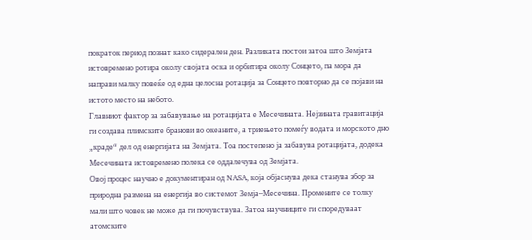пократок период познат како сидерален ден. Разликата постои затоа што Земјата истовремено ротира околу својата оска и орбитира околу Сонцето, па мора да направи малку повеќе од една целосна ротација за Сонцето повторно да се појави на истото место на небото.
Главниот фактор за забавување на ротацијата е Месечината. Нејзината гравитација ги создава плимските бранови во океаните, а триењето помеѓу водата и морското дно „краде“ дел од енергијата на Земјата. Тоа постепено ја забавува ротацијата, додека Месечината истовремено полека се оддалечува од Земјата.
Овој процес научно е документиран од NASA, која објаснува дека станува збор за природна размена на енергија во системот Земја–Месечина. Промените се толку мали што човек не може да ги почувствува. Затоа научниците ги споредуваат атомските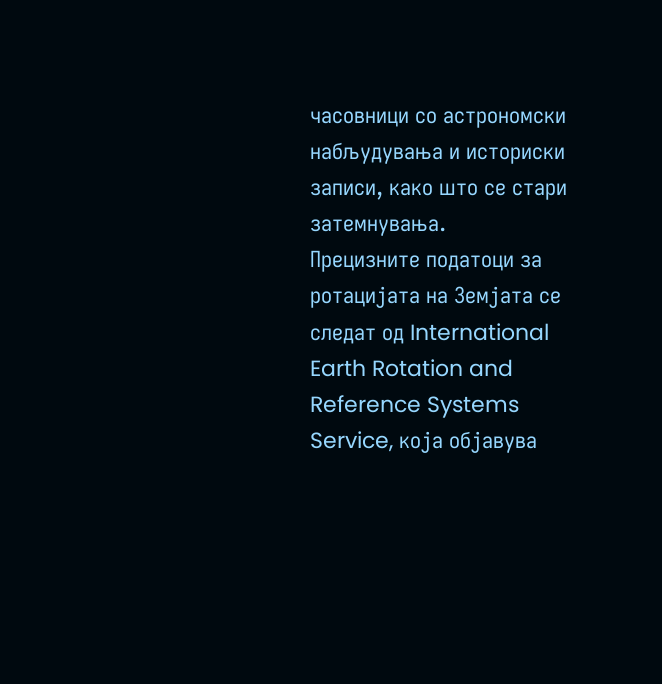часовници со астрономски набљудувања и историски записи, како што се стари затемнувања.
Прецизните податоци за ротацијата на Земјата се следат од International Earth Rotation and Reference Systems Service, која објавува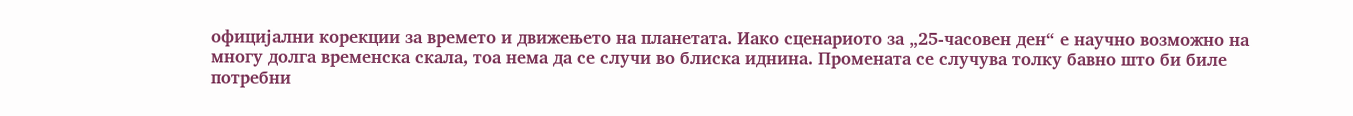официјални корекции за времето и движењето на планетата. Иако сценариото за „25-часовен ден“ е научно возможно на многу долга временска скала, тоа нема да се случи во блиска иднина. Промената се случува толку бавно што би биле потребни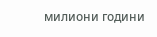милиони години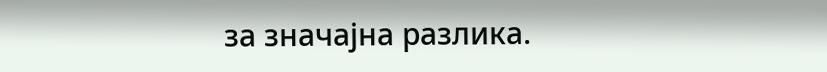за значајна разлика.